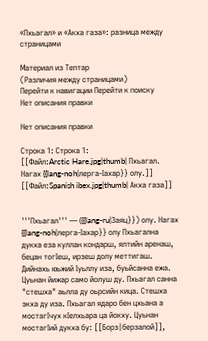«Пхьагал» и «Акха газа»: разница между страницами

Материал из Тептар
(Различия между страницами)
Перейти к навигации Перейти к поиску
Нет описания правки

Нет описания правки

Строка 1: Строка 1:
[[Файл:Arctic Hare.jpg|thumb| Пхьагал. Нагах {{lang-noh|лерга-Ӏахар}} олу.]]
[[Файл:Spanish ibex.jpg|thumb| Акха газа]]


'''Пхьагал''' — ({{lang-ru|Заяц}}) олу. Нагах {{lang-noh|лерга-Ӏахар}} олу Пхьагална дукха еза куллан кондарш, ялтийн аренаш, бецан тогӀеш, ирзеш долу меттигаш. Дийнахь юьжий Ӏуьллу иза, буьйсанна ежа. Цуьнан йижар само йолуш ду. Пхьагал санна "стешха" аьлла ду оьрсийн кица. Стешха экха ду иза. Пхьагал ядаро бен цхьана а мостагӀчух кӀелхьара ца йокху. Цуьнан мостагӀий дукха бу: [[Борз|берзалой]],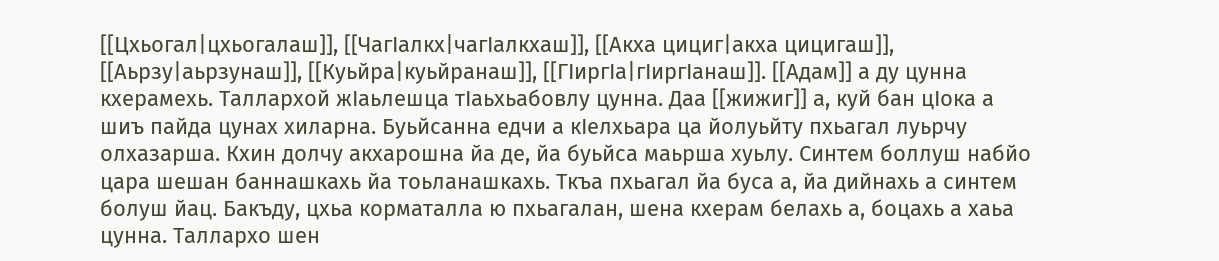[[Цхьогал|цхьогалаш]], [[ЧагӀалкх|чагӀалкхаш]], [[Акха цициг|акха цицигаш]], [[Аьрзу|аьрзунаш]], [[Куьйра|куьйранаш]], [[ГӀиргӀа|гӀиргӀанаш]]. [[Адам]] а ду цунна кхерамехь. Таллархой жӀаьлешца тӀаьхьабовлу цунна. Даа [[жижиг]] а, куй бан цӀока а шиъ пайда цунах хиларна. Буьйсанна едчи а кӀелхьара ца йолуьйту пхьагал луьрчу олхазарша. Кхин долчу акхарошна йа де, йа буьйса маьрша хуьлу. Синтем боллуш набйо цара шешан баннашкахь йа тоьланашкахь. Ткъа пхьагал йа буса а, йа дийнахь а синтем болуш йац. Бакъду, цхьа корматалла ю пхьагалан, шена кхерам белахь а, боцахь а хаьа цунна. Таллархо шен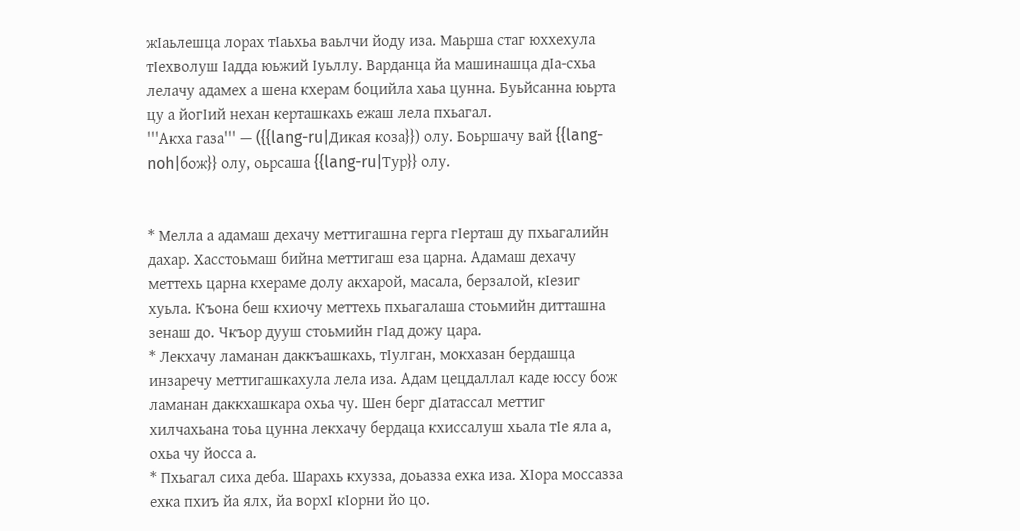жӀаьлешца лорах тӀаьхьа ваьлчи йоду иза. Маьрша стаг юххехула тӀехволуш Ӏадда юьжий Ӏуьллу. Варданца йа машинашца дӀа-схьа лелачу адамех а шена кхерам боцийла хаьа цунна. Буьйсанна юьрта цу а йогӀий нехан керташкахь ежаш лела пхьагал.
'''Акха газа''' — ({{lang-ru|Дикая коза}}) олу. Боьршачу вай {{lang-noh|бож}} олу, оьрсаша {{lang-ru|Тур}} олу.


* Мелла а адамаш дехачу меттигашна герга гӀерташ ду пхьагалийн дахар. Хасстоьмаш бийна меттигаш еза царна. Адамаш дехачу меттехь царна кхераме долу акхарой, масала, берзалой, кӀезиг хуьла. Къона беш кхиочу меттехь пхьагалаша стоьмийн дитташна зенаш до. Чкъор дууш стоьмийн гӀад дожу цара.
* Лекхачу ламанан даккъашкахь, тӀулган, мокхазан бердашца инзаречу меттигашкахула лела иза. Адам цецдаллал каде юссу бож ламанан даккхашкара охьа чу. Шен берг дӀатассал меттиг хилчахьана тоьа цунна лекхачу бердаца кхиссалуш хьала тӀе яла а, охьа чу йосса а.
* Пхьагал сиха деба. Шарахь кхузза, доьазза ехка иза. ХӀора моссазза ехка пхиъ йа ялх, йа ворхӀ кӀорни йо цо.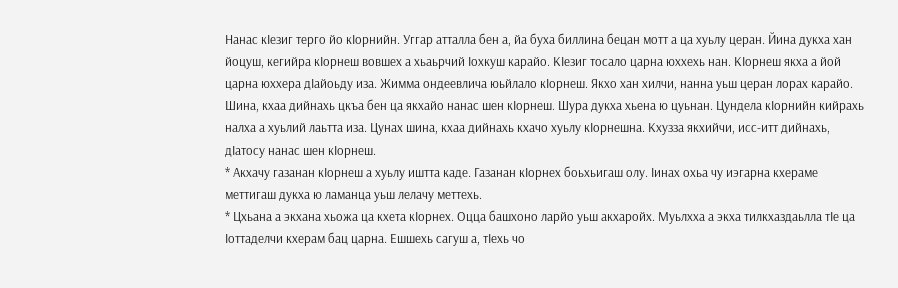Нанас кӀезиг терго йо кӀорнийн. Уггар атталла бен а, йа буха биллина бецан мотт а ца хуьлу церан. Йина дукха хан йоцуш, кегийра кӀорнеш вовшех а хьаьрчий Ӏохкуш карайо. КӀезиг тосало царна юххехь нан. КӀорнеш якха а йой царна юххера дӀайоьду иза. Жимма ондеевлича юьйлало кӀорнеш. Якхо хан хилчи, нанна уьш церан лорах карайо. Шина, кхаа дийнахь цкъа бен ца якхайо нанас шен кӀорнеш. Шура дукха хьена ю цуьнан. Цундела кӀорнийн кийрахь налха а хуьлий лаьтта иза. Цунах шина, кхаа дийнахь кхачо хуьлу кӀорнешна. Кхузза якхийчи, исс-итт дийнахь, дӀатосу нанас шен кӀорнеш.
* Акхачу газанан кӀорнеш а хуьлу иштта каде. Газанан кӀорнех боьхьигаш олу. Ӏинах охьа чу иэгарна кхераме меттигаш дукха ю ламанца уьш лелачу меттехь.
* Цхьана а экхана хьожа ца кхета кӀорнех. Оцца башхоно ларйо уьш акхаройх. Муьлхха а экха тилкхаздаьлла тӀе ца Ӏоттаделчи кхерам бац царна. Ешшехь сагуш а, тӀехь чо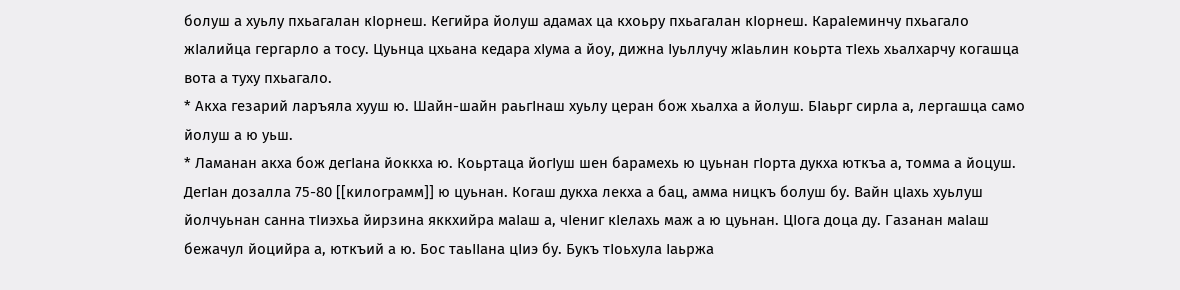болуш а хуьлу пхьагалан кӀорнеш. Кегийра йолуш адамах ца кхоьру пхьагалан кӀорнеш. КараӀеминчу пхьагало жӀалийца гергарло а тосу. Цуьнца цхьана кедара хӀума а йоу, дижна Ӏуьллучу жӀаьлин коьрта тӀехь хьалхарчу когашца вота а туху пхьагало.
* Акха гезарий ларъяла хууш ю. Шайн-шайн раьгӀнаш хуьлу церан бож хьалха а йолуш. БӀаьрг сирла а, лергашца само йолуш а ю уьш.
* Ламанан акха бож дегӀана йоккха ю. Коьртаца йогӀуш шен барамехь ю цуьнан гӀорта дукха юткъа а, томма а йоцуш. ДегӀан дозалла 75-80 [[килограмм]] ю цуьнан. Когаш дукха лекха а бац, амма ницкъ болуш бу. Вайн цӀахь хуьлуш йолчуьнан санна тӀиэхьа йирзина яккхийра маӀаш а, чӀениг кӀелахь маж а ю цуьнан. ЦӀога доца ду. Газанан маӀаш бежачул йоцийра а, юткъий а ю. Бос таьӀӀана цӀиэ бу. Букъ тӀоьхула Ӏаьржа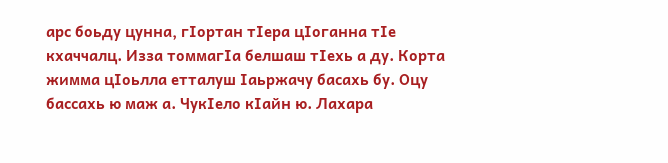арс боьду цунна, гӀортан тӀера цӀоганна тӀе кхаччалц. Изза томмагӀа белшаш тӀехь а ду. Корта жимма цӀоьлла етталуш Ӏаьржачу басахь бу. Оцу бассахь ю маж а. ЧукӀело кӀайн ю. Лахара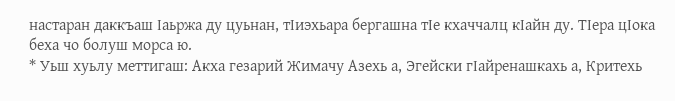настаран даккъаш Ӏаьржа ду цуьнан, тӀиэхьара бергашна тӀе кхаччалц кӀайн ду. ТӀера цӀока беха чо болуш морса ю.
* Уьш хуьлу меттигаш: Акха гезарий Жимачу Азехь а, Эгейски гӀайренашкахь а, Критехь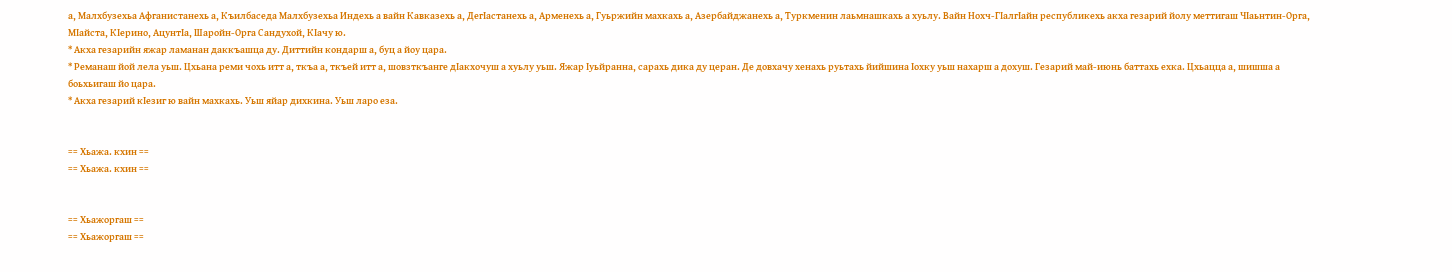а, Малхбузехьа Афганистанехь а, Къилбаседа Малхбузехьа Индехь а вайн Кавказехь а, ДегӀастанехь а, Арменехь а, Гуьржийн махкахь а, Азербайджанехь а, Туркменин лаьмнашкахь а хуьлу. Вайн Нохч-ГӀалгӀайн республикехь акха гезарий йолу меттигаш ЧӀаьнтин-Орга, МӀайста, КӀерино, АцунтӀа, Шаройн-Орга Сандухой, КӀачу ю.
* Акха гезарийн яжар ламанан даккъашца ду. Диттийн кондарш а, буц а йоу цара.
* Реманаш йой лела уьш. Цхьана реми чохь итт а, ткъа а, ткъей итт а, шовзткъанге дӀакхочуш а хуьлу уьш. Яжар Ӏуьйранна, сарахь дика ду церан. Де довхачу хенахь руьтахь йийшина Ӏохку уьш нахарш а дохуш. Гезарий май-июнь баттахь ехка. Цхьацца а, шишша а боьхьигаш йо цара.
* Акха гезарий кӀезиг ю вайн махкахь. Уьш яйар дихкина. Уьш ларо еза.


== Хьажа. кхин ==
== Хьажа. кхин ==


== Хьажоргаш ==
== Хьажоргаш ==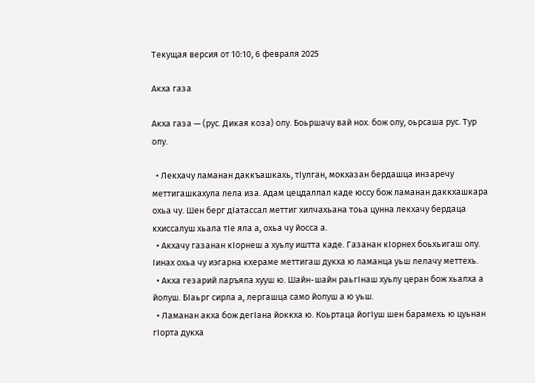Текущая версия от 10:10, 6 февраля 2025

Акха газа

Акха газа — (рус. Дикая коза) олу. Боьршачу вай нох. бож олу, оьрсаша рус. Тур олу.

  • Лекхачу ламанан даккъашкахь, тӀулган, мокхазан бердашца инзаречу меттигашкахула лела иза. Адам цецдаллал каде юссу бож ламанан даккхашкара охьа чу. Шен берг дӀатассал меттиг хилчахьана тоьа цунна лекхачу бердаца кхиссалуш хьала тӀе яла а, охьа чу йосса а.
  • Акхачу газанан кӀорнеш а хуьлу иштта каде. Газанан кӀорнех боьхьигаш олу. Ӏинах охьа чу иэгарна кхераме меттигаш дукха ю ламанца уьш лелачу меттехь.
  • Акха гезарий ларъяла хууш ю. Шайн-шайн раьгӀнаш хуьлу церан бож хьалха а йолуш. БӀаьрг сирла а, лергашца само йолуш а ю уьш.
  • Ламанан акха бож дегӀана йоккха ю. Коьртаца йогӀуш шен барамехь ю цуьнан гӀорта дукха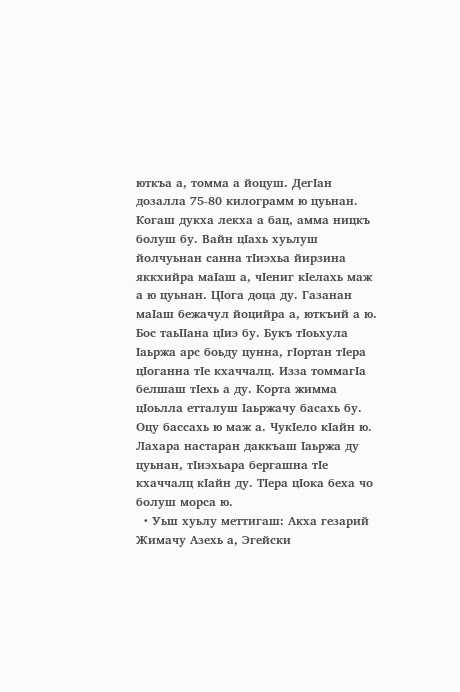юткъа а, томма а йоцуш. ДегӀан дозалла 75-80 килограмм ю цуьнан. Когаш дукха лекха а бац, амма ницкъ болуш бу. Вайн цӀахь хуьлуш йолчуьнан санна тӀиэхьа йирзина яккхийра маӀаш а, чӀениг кӀелахь маж а ю цуьнан. ЦӀога доца ду. Газанан маӀаш бежачул йоцийра а, юткъий а ю. Бос таьӀӀана цӀиэ бу. Букъ тӀоьхула Ӏаьржа арс боьду цунна, гӀортан тӀера цӀоганна тӀе кхаччалц. Изза томмагӀа белшаш тӀехь а ду. Корта жимма цӀоьлла етталуш Ӏаьржачу басахь бу. Оцу бассахь ю маж а. ЧукӀело кӀайн ю. Лахара настаран даккъаш Ӏаьржа ду цуьнан, тӀиэхьара бергашна тӀе кхаччалц кӀайн ду. ТӀера цӀока беха чо болуш морса ю.
  • Уьш хуьлу меттигаш: Акха гезарий Жимачу Азехь а, Эгейски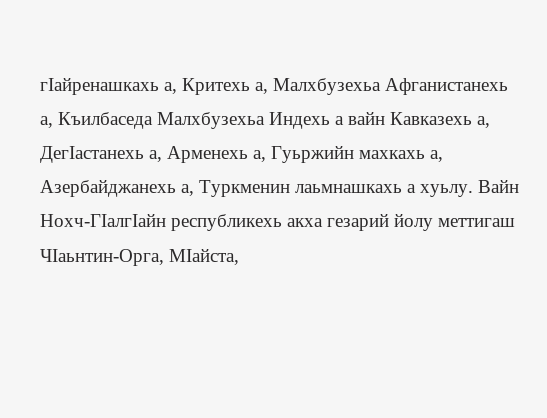гӀайренашкахь а, Критехь а, Малхбузехьа Афганистанехь а, Къилбаседа Малхбузехьа Индехь а вайн Кавказехь а, ДегӀастанехь а, Арменехь а, Гуьржийн махкахь а, Азербайджанехь а, Туркменин лаьмнашкахь а хуьлу. Вайн Нохч-ГӀалгӀайн республикехь акха гезарий йолу меттигаш ЧӀаьнтин-Орга, МӀайста,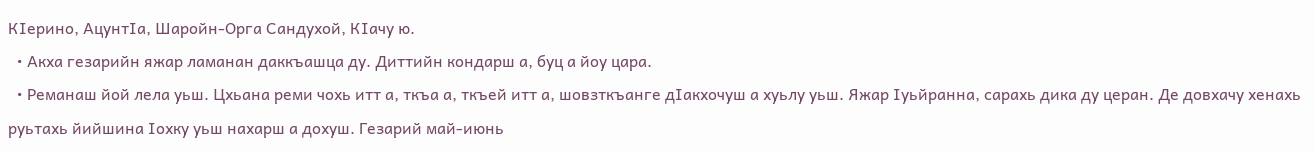КӀерино, АцунтӀа, Шаройн-Орга Сандухой, КӀачу ю.
  • Акха гезарийн яжар ламанан даккъашца ду. Диттийн кондарш а, буц а йоу цара.
  • Реманаш йой лела уьш. Цхьана реми чохь итт а, ткъа а, ткъей итт а, шовзткъанге дӀакхочуш а хуьлу уьш. Яжар Ӏуьйранна, сарахь дика ду церан. Де довхачу хенахь руьтахь йийшина Ӏохку уьш нахарш а дохуш. Гезарий май-июнь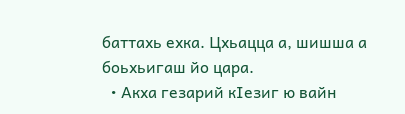баттахь ехка. Цхьацца а, шишша а боьхьигаш йо цара.
  • Акха гезарий кӀезиг ю вайн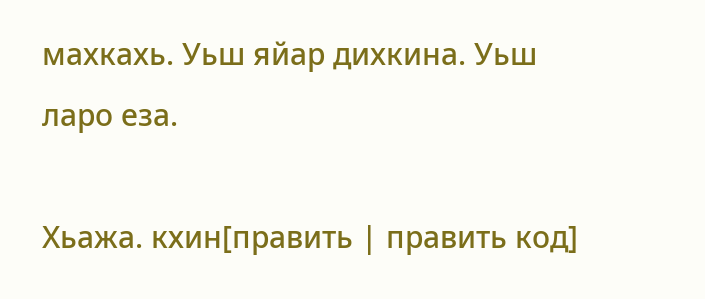махкахь. Уьш яйар дихкина. Уьш ларо еза.

Хьажа. кхин[править | править код]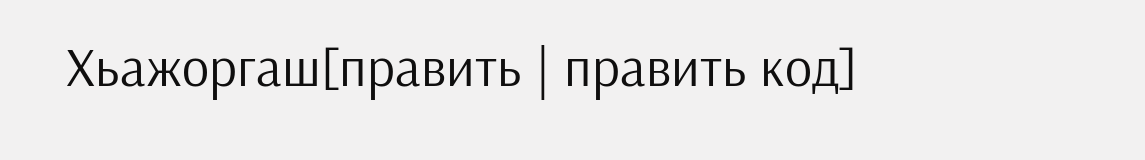Хьажоргаш[править | править код]